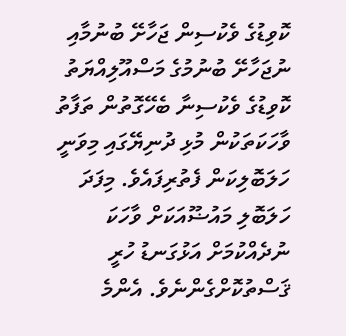ކޮވިޑުގެ ވެކުސިން ޖަހާށޭ ބުނުމާއި ނުޖަހާށޭ ބުނުމުގެ މަސްއޫލިއްޔަތު
ކޮވިޑުގެ ވެކުސިނާ ބެހޭގޮތުން ތަފާތު ވާހަކަތަކުން މުޅި ދުނިޔޭގައި މިވަނީ ހަލަބޮލިކަން ފެތުރިފައެވެ. މިފަދަ ހަލަބޮލި މައުޟޫއަކަށް ވާހަކަ ނުދެއްކުމަށް އަޅުގަނޑު ހުރީ ޤަސްތުކޮށްގެންނެވެ. އެންމެ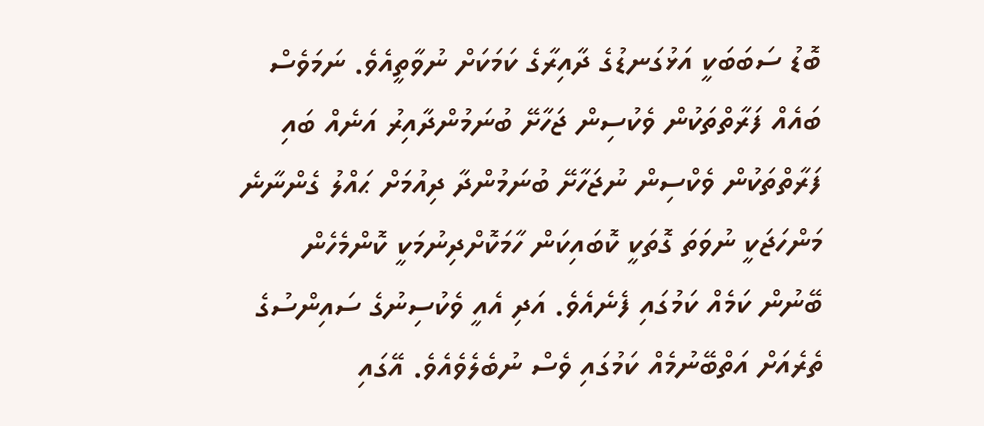ބޮޑު ސަބަބަކީ އަޅުގަނޑުގެ ދާއިރާގެ ކަމަކަށް ނުވާތީއެވެ. ނަމަވެސް ބައެއް ފަރާތްތަކުން ވެކުސިން ޖަހާށޭ ބުނަމުންދާއިރު އަނެއް ބައި ފަރާތްތަކުން ވެކްސިން ނުޖަހާށޭ ބުނަމުންދާ ދިއުމަށް ޙައްލު ގެންނާނެ މަންހަޖަކީ ނުވަތަ ގޮތަކީ ކޮބައިކަން ހާމަކޮށްދިނުމަކީ ކޮންމެހެން ބޭނުން ކަމެއް ކަމުގައި ފެނެއެވެ. އަދި އެއީ ވެކުސިނުގެ ސައިންސުގެ ތެރެއަށް އަތްބޭނުމެއް ކަމުގައި ވެސް ނުބެލެވެއެވެ. އޭގައި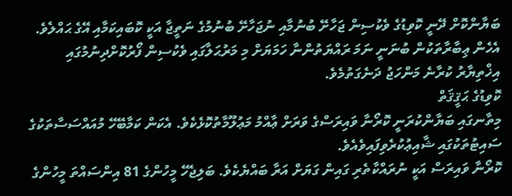ބަޔާންކޮށް ދޭނީ ކޮވިޑުގެ ވެކުސިން ޖަހާށޭ ބުނުމާއި ނުޖަހާށޭ ބުނުމުގެ ނަތީޖާ އަކީ ކޮބައިކަމާއި އޭގެ ޙައްލެވެ. އެހެން ޢިބާރާތަކުން ބުނަނީ ނަމަ ރައްޔަތުންނާ ހަމަޔަށް މި މަރުޙަލާގައި ވެކުސިން ފޯރުކޮށްދިނުމުގައި އިޚްތިޔާރު ކުރާނެ މަންހަޖު ދަނެގަތުމެވެ.
ކޮވިޑުގެ ޙަޤީޤަތް
މިތާނގައި ބަޔާންކުރަނީ ކޮރޯނާ ވައިރަސްގެ ވަރަށް ޢާއްމު މަޢުލޫމާތުކޮޅެކެވެ. އެކަން ކަމާބޭހޭ މުއައްސަސާތަކުގެ ސައިޓުތަކުގައި ޝާއިޢުކުރެވިފައިވެއެވެ.
ކޮރޯނާ ވައިރަސް އަކީ ނުރައްކާތެރި ގައިން ގަޔަށް އަރާ ބައްޔެކެވެ. ބަލިޖެހޭ މީހުންގެ 81 އިންސައްތަ މީހުންގެ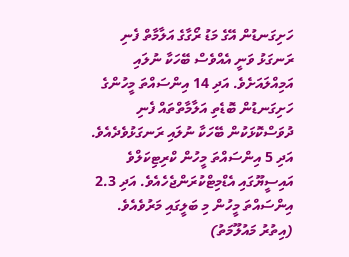ހަށިގަނޑުން އޭގެ މަޑު ރޯގާގެ އަލާމާތް ފެނި ރަނގަޅު ވަނީ އެއްވެސް ބޭހަކާ ނުލައި އަމިއްލައަށެވެ. އަދި 14 އިންސައްތަ މީހުންގެ ހަށިގަނޑުން ބޮޑެތި އަލާމާތްތައް ފެނި ދުވަސްކޮޅަކުން ބޭހަކާ ނުލައި ރަނގަޅުވެދެއެވެ. އަދި 5 އިންސައްތަ މީހުން ކްރިޓިކަލްވެ އައިސީޔޫގައި އެޑްމިޓްކުރަންޖެހެއެވެ. އަދި 2.3 އިންސައްތަ މީހުން މި ބަލީގައި މަރުވެއެވެ. (އިތުރު މައުލޫމަތު)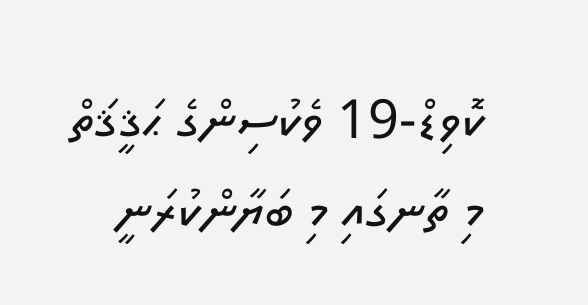ކޮވިޑް-19 ވެކުސިންގެ ޙަޤީޤަތް
މި ތާނގައި މި ބަޔާންކުރަނީ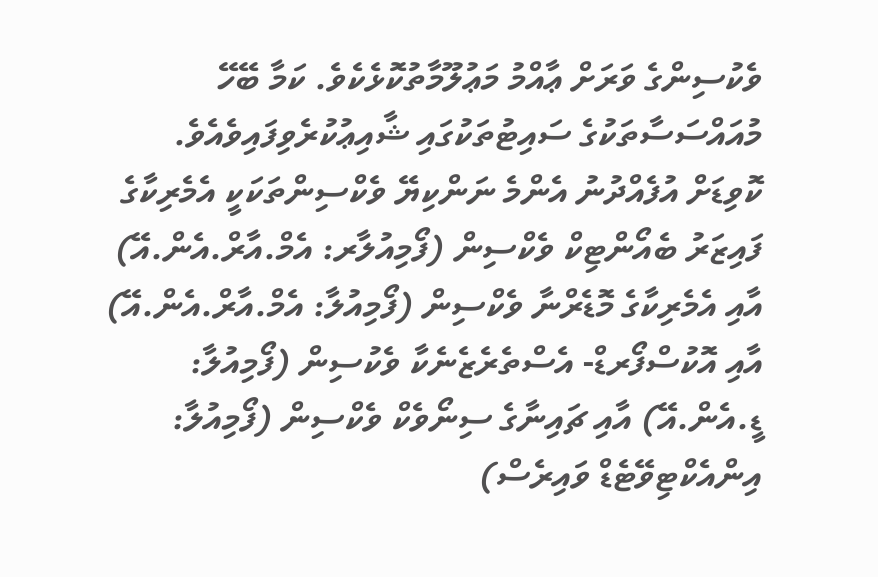ވެކުސިންގެ ވަރަށް ޢާއްމު މަޢުލޫމާތުކޮޅެކެވެ. ކަމާ ބޭހޭ މުއައްސަސާތަކުގެ ސައިޓުތަކުގައި ޝާއިޢުކުރެވިފައިވެއެވެ.
ކޮވިޑަށް އުފެއްދުނު އެންމެ ނަންކިޔޭ ވެކްސިންތަކަކީ އެމެރިކާގެ ފައިޒަރު ބެއޯންޓިކް ވެކްސިން (ފޯމިއުލާރ: އެމް.އާރް.އެން.އޭ) އާއި އެމެރިކާގެ މޮޑެރްނާ ވެކްސިން (ފޯމިއުލާ: އެމް.އާރް.އެން.އޭ) އާއި އޮކުސްފޯރޑް- އެސްތެރެޒެނެކާ ވެކުސިން (ފޯމިއުލާ: ޑީ.އެން.އޭ) އާއި ޗައިނާގެ ސިނޯވެކް ވެކްސިން (ފޯމިއުލާ: އިންއެކްޓިވޭޓެޑް ވައިރެސް)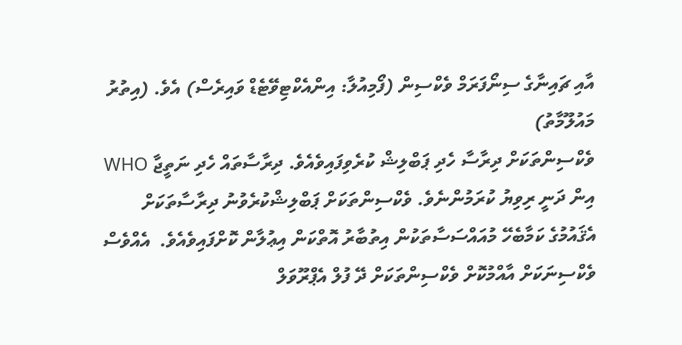އާއި ޗައިނާގެ ސިނޯފަރަމް ވެކްސިން (ފޯމިއުލާ: އިންއެކްޓިވޭޓެޑް ވައިރެސް) އެވެ. (އިތުރު މައުލޫމާތު)
ވެކްސިންތަކަށް ދިރާސާ ހެދި ޕަބްލިޝް ކުރެވިފައިވެއެވެ. ދިރާސާތައް ހެދި ނަތީޖާ WHO އިން ދަނީ ރިވިޔު ކުރަމުންނެވެ. ވެކްސިންތަކަށް ޕަބްލިޝްކުރެވުނު ދިރާސާތަކަށް އެޤައުމުގެ ކަމާބެހޭ މުއައްސަސާތަކުން އިތުބާރު އޮތްކަން އިޢުލާން ކޮށްފައިވެއެވެ.  އެއްވެސް ވެކްސިނަކަށް އާއްމުކޮށް ވެކްސިންތަކަށް ދޭ ފުލް އެޕްރޫވަލް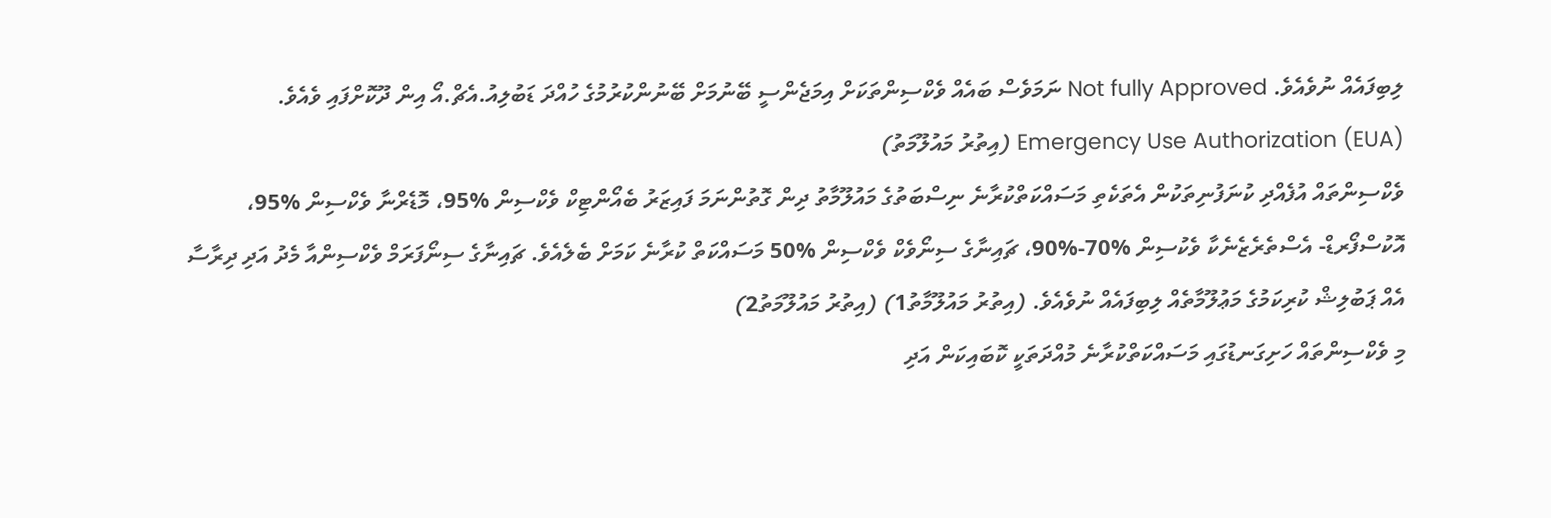ލިބިފައެއް ނުވެއެވެ. Not fully Approved ނަމަވެސް ބައެއް ވެކްސިންތަކަށް އިމަޖެންސީ ބޭނުމަށް ބޭނުންކުރުމުގެ ހުއްދަ ޑަބުލިއު.އެޗް.އޯ އިން ދޫކޮށްފައި ވެއެވެ. Emergency Use Authorization (EUA) (އިތުރު މައުލޫމަތު)
ވެކްސިންތައް އުފެއްދި ކުނަފުނިތަކުން އެތަކެތި މަސައްކަތްކުރާނެ ނިސްބަތުގެ މައުލޫމާތު ދިން ގޮތުންނަމަ ފައިޒަރު ބެއޯންޓިކް ވެކްސިން %95، މޮޑެރްނާ ވެކްސިން %95، އޮކުސްފޯރޑް- އެސްތެރެޒެނެކާ ވެކުސިން %70-%90، ޗައިނާގެ ސިނޯވެކް ވެކްސިން %50 މަސައްކަތް ކުރާނެ ކަމަށް ބެލެއެވެ. ޗައިނާގެ ސިނޯފަރަމް ވެކްސިންއާ މެދު އަދި ދިރާސާ އެއް ޕަބުލިޝް ކުރިކަމުގެ މަޢުލޫމާތެއް ލިބިފައެއް ނުވެއެވެ. (އިތުރު މައުލޫމާތު1) (އިތުރު މައުލޫމަތު2)
މި ވެކްސިންތައް ހަށިގަނޑުގައި މަސައްކަތްކުރާނެ މުއްދަތަކީ ކޮބައިކަން އަދި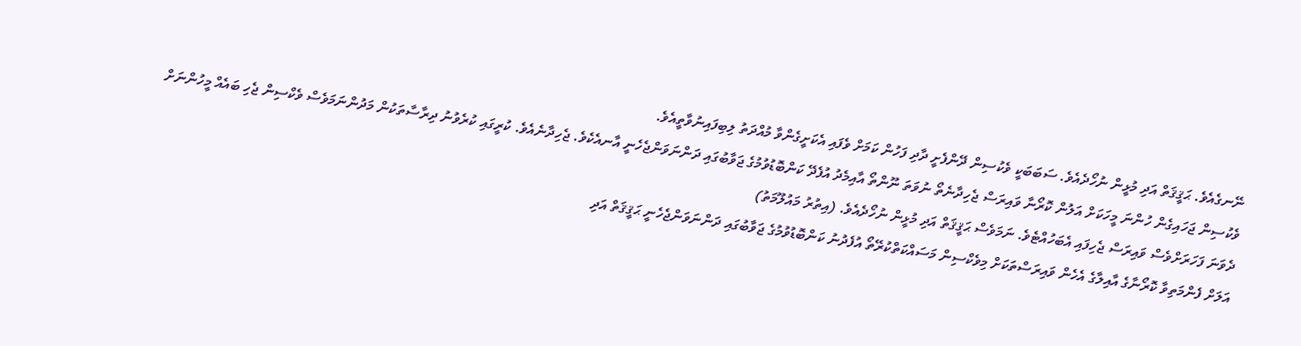ނޭނގެއެވެ. ޙަޤީޤަތް އަދި މުޅީން ނުހޯދެއެވެ. ސަބަބަކީ ވެކުސިން ދޭންފެށީ ދާދި ފަހުން ކަމަށް ވެފައި އެކަށީގެންވާ މުއްދަތު ލިބިފައިނުވާތީއެވެ.
ވެކުސިން ޖަހައިގެން ހުންނަ މީހަކަށް އަލުން ކޮރޯނާ ވައިރަސް ޖެހިދާނެތޯ ނުވަތަ ނޫންތޯ އާއިމެދު އުފެދޭ ކަންބޮޑުވުމުގެ ޖަވާބުގައި ދަންނަވަންޖެހެނީ އާނއެކެވެ. ޖެހިދާނެއެވެ. ކުރީގައި ކުރެވުނު ދިރާސާތަކުން މަދުންނަމަވެސް ވެކްސިން ޖެހި ބައެއް މީހުންނަށް ދެވަނަ ފަހަރަށްވެސް ވައިރަސް ޖެހިފައި އެބަހުއްޓެވެ. ނަމަވެސް ޙަޤީޤަތް އަދި މުޅީން ނުހޯދެއެވެ. (އިތުރު މައުލޫމަތު)
އަލަށް ފެންމަތިވާ ކޮރޯނާގެ އާއިލާގެ އެހެން ވައިރަސްތަކަށް މިވެކްސިން މަސައްކަތްކުރޭތޯ އުފެދުނު ކަންބޮޑުވުމުގެ ޖަވާބުގައި ދަންނަވަންޖެހެނީ ޙަޤީޤަތް އަދި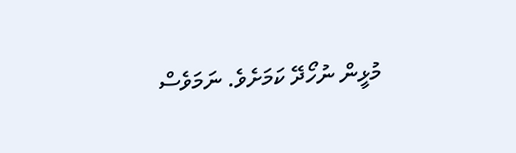މުޅީން ނުހޯދޭ ކަމަށެވެ. ނަމަވެސް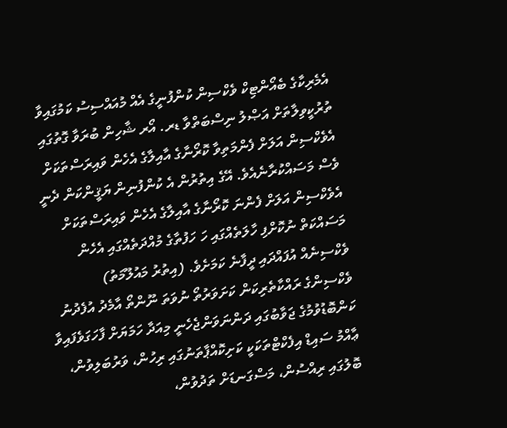އެމެރިކާގެ ބެއޯންޓިކް ވެކްސިން ކުންފުނީގެ އެއް މުއައްސިސު ކަމުގައިވާ ތުރުކީވިލާތަށް އަޞްލު ނިސްބަތްވާ ޑރ. އޯރ ޝާހިން ބުރަވާ ގޮތުގައި އެވެކްސިން އަލަށް ފެންމަތިވާ ކޮރޯނާގެ އާއިލާގެ އެހެން ވައިރަސްތަކަށް ވެސް މަސައްކުރާނެއެވެ. އޭގެ އިތުރުން އެ ކުންފުނިން ޔަޤީންކަން ދެނީ އެވެކްސިން އަލަށް ފެންނަ ކޮރޯނާގެ އާއިލާގެ އެހެން ވައިރަސްތަކަށް މަސައްކަތް ނުކޮށްފި ހާލަތެއްގައި ހަ ހަފުތާގެ މުއްދަތެއްގައި އެހެން ވެކްސިނެއް އުފައްދައި ދީފާނެ ކަމަށެވެ. (އިތުރު މައުލޫމަތު)
ވެކްސިންގެ ރައްކާތެރިކަން ކަށަވަރުތޯ ނުވަތަ ނޫންތޯ އާމެދު އުފެދުނު ކަންބޮޑުވުމުގެ ޖަވާބުގައި ދަންނަވަންޖެހެނީ މިއަދާ ހަމަޔަށް ފާހަގަވެފައިވާ ޢާއްމު ސައިޑް އިފެކްޓްތަކަކީ ކަށިކޮއްޕާތަނުގައި ރިހުން، ވަރުބަލިވުން، ބޮލުގައި ރިއްސުން، މަސްގަނޑަށް ތަދުވުން،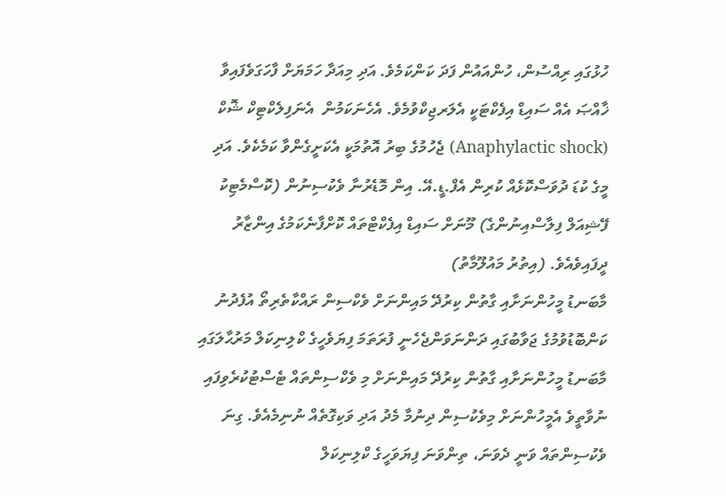ހުޅުގައި ރިއްސުން، ހުންއައުން ފަދަ ކަންކަމެވެ. އަދި މިއަދާ ހަމަޔަށް ފާހަގަވެފައިވާ ޚާއްޞަ އެއް ސައިޑް އިފެކްޓަކީ އެލަރޖިކްވުމެވެ. އެހެނަކަމުން  އެނަފިލެކްޓިކް ޝޮކް (Anaphylactic shock) ޖެހުމުގެ ބިރު އޮތުމަކީ އެކަށީގެންވާ ކަމެކެވެ. އަދި މީގެ ކުޑަ ދުވަސްކޮޅެއް ކުރިން އެފް.ޑީ.އޭ. އިން މޮޑެރުނާ ވެކުސިނުން (ކޮސްމެޓިކު ފޭޝިއަލް ފިލާސްއިނުންގެ) މޫނަށް ސައިޑް އިފެކްޓްތައް ކޮށްފާނެކަމުގެ އިންޒާރު ދީފައިވެއެވެ. (އިތުރު މައުލޫމާތު)
މާބަނޑު މީހުންނަށާއި ގާތުން ކިރުދޭ މައިންނަށް ވެކްސިން ރައްކާތެރިތޯ އުފެދުނު ކަންބޮޑުވުމުގެ ޖަވާބުގައި ދަންނަވަންޖެހެނީ ފުރަތަމަ ފިޔަވެހީގެ ކްލިނިކަލް މަރުޙާލަގައި މާބަނޑު މީހުންނަށާއި ގާތުން ކިރުދޭ މައިންނަށް މި ވެކްސިންތައް ޓެސްޓުކުރެވިފައި ނުވާތީވެ އެމީހުންނަށް މިވެކުސިން ދިނުމާ މެދު އަދި ވަކިގޮތެއް ނުނިމެއެވެ. ގިނަ ވެކުސިންތައް ވަނީ ދެވަނަ، ތިންވަނަ ފިޔަވަހީގެ ކްލިނިކަލް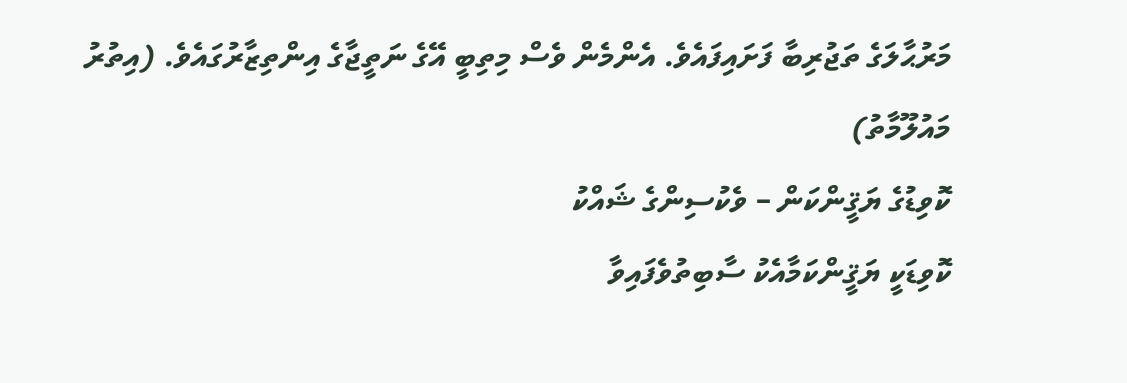މަރުޙާލަގެ ތަޖުރިބާ ފަށައިފައެވެ. އެންމެން ވެސް މިތިބީ އޭގެ ނަތީޖާގެ އިންތިޒާރުގައެވެ. (އިތުރު މައުލޫމާތު)
ކޮވިޑުގެ ޔަޤީންކަން – ވެކުސިންގެ ޝައްކު
ކޮވިޑަކީ ޔަޤީންކަމާއެކު ސާބިތުވެފައިވާ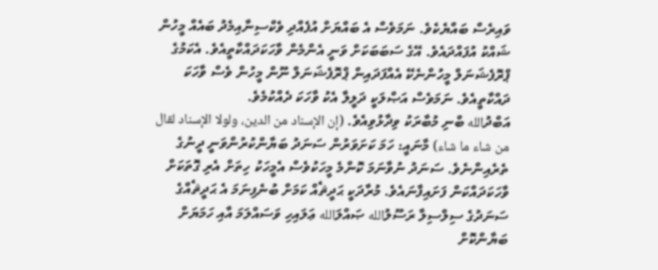ވައިރެސް ބައްޔެކެވެ. ނަމަވެސް އެ ބައްޔަށް އުފެއްދި ވެކްސިނާއިމެދު ބައެއް މީހުން ޝައްކު އުފައްދައެވެ. އޭގެ ސަބަބަކަށް ވަނީ އެންމެން ވާހަކަދައްކާތީއެވެ. އެކަމުގެ ޕްރޮފެޝަނަލް މީހުންނެކޭ އެއްފަދައިން ޕްރޮފެޝަނަލް ނޫން މީހުން ވެސް ވާހަކަ ދައްކާތީއެވެ. ނަމަވެސް އަޞްލަކީ ދަލީލާ އެކު ވާހަކަ ދެއްކުމެވެ.
އަބްދުالله ބްނި މުބާރަކު ވިދާޅުވިއެވެ. (إن الإسناد من الدين، ولولا الإسناد لقال من شاء ما شاء) މާނައީ: ހަމަ ކަށަވަރުން ސަނަދު ބަޔާންކުރުންވަނީ ދީނުގެ ތެރެއިންނެވެ. ސަނަދު ނުވާނަމަ ކޮންމެ މީހަކުވެސް އެމީހަކު ހިތަށް އެރި ގޮތަކަށް ވާހަކަދައްކަން ފަށައިފާނައެވެ. މުރާދަކީ ޙަދީޘެއް ކަމަށް ބުނެފިނަމަ އެ ޙަދީޘެއްގެ ސަނަދުގެ ސިލްސިލާ ރަސޫލުالله ޞައްލަالله ޢަލައިހި ވަސައްލަމަ އާއި ހަމަޔަށް ބަޔާންކޮށް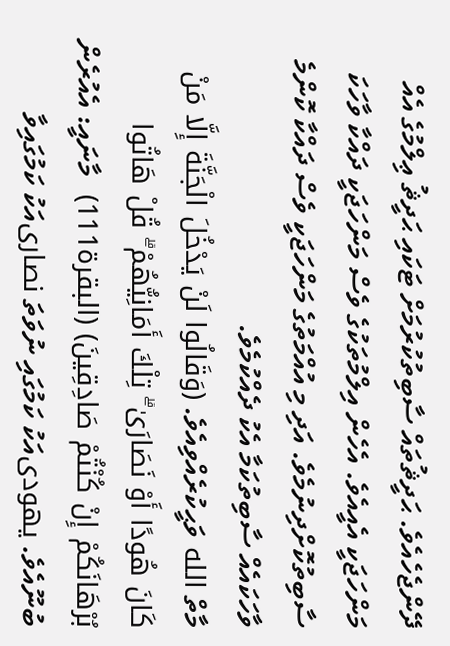ދޭންޖެހެއެވެ. ޙަދީޘުތައް ސާބިތުކުރުމަށް ޓަކައި ޙަދީޘު ޢިލްމުގެ އެއް މަންހަޖަކީ އެއީއެވެ. އެހެން އިލްމުތަކުގެ ވެސް މަންހަޖަކީ ދައްކާ ވާހަކަ ސާބިތުކޮށްދިނުމެވެ. އަދި މި އުއްމަތުގެ މަންހަޖަކީ ވެސް ދައްކާ ކޮންމެ ވާހަކައެއް ސާބިތުކަމާ އެކު ދެއްކުމެވެ.
މާތް الله ވަޙީކުރެއްވިއެވެ. (وَقَالُوا لَنْ يَدْخُلَ الْجَنَّةَ إِلَّا مَنْ كَانَ هُودًا أَوْ نَصَارَىٰ ۗ تِلْكَ أَمَانِيُّهُمْ ۗ قُلْ هَاتُوا بُرْهَانَكُمْ إِنْ كُنْتُمْ صَادِقِينَ) (البقرة111)  މާނައީ: އެއުރެން ބުނޫއެވެ. يهودىއަކު ކަމުގައި ނުވަތަ نصارىއަކު ކަމުގައިވާ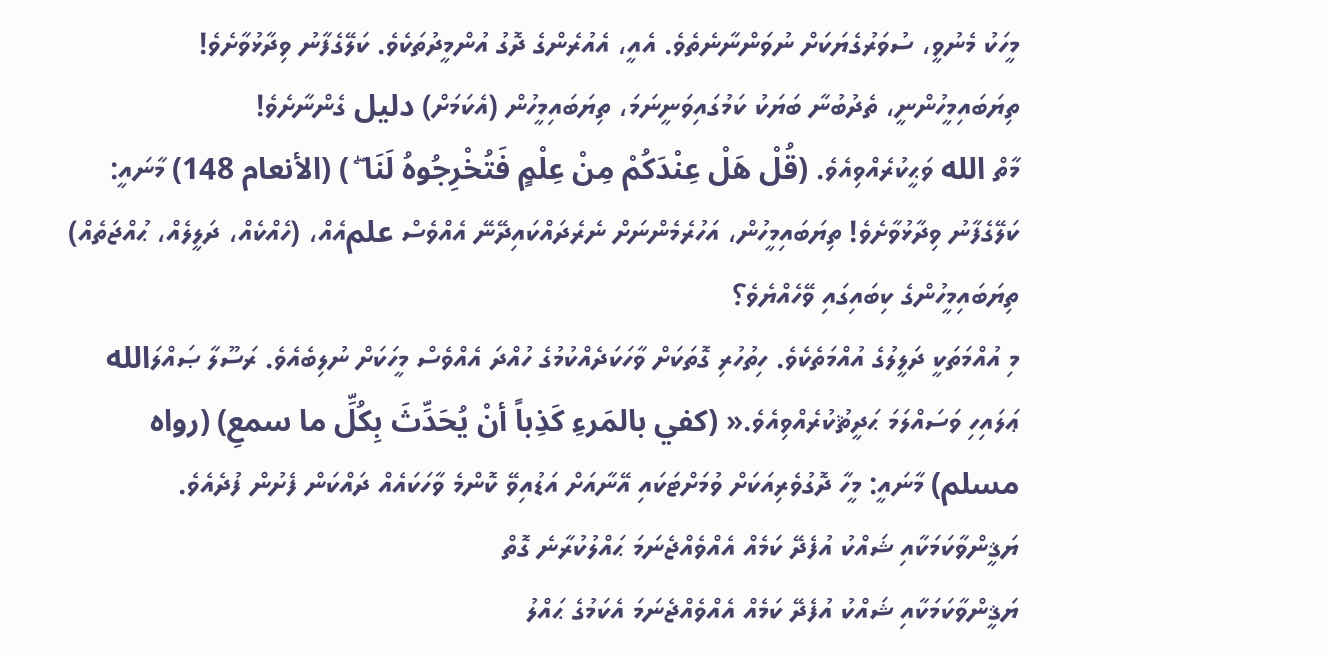މީހަކު މެނުވީ، ސުވަރުގެޔަކަށް ނުވަންނާނެތެވެ. އެއީ، އެއުރެންގެ ދޮގު އުންމީދުތަކެވެ. ކަލޭގެފާނު ވިދާޅުވާށެވެ! ތިޔަބައިމީހުންނީ، ތެދުބުނާ ބަޔަކު ކަމުގައިވަނީނަމަ، ތިޔަބައިމީހުން (އެކަމަށް) دليل ގެންނާށެވެ!
މާތް الله ވަޙީކުރެއްވިއެވެ. (قُلْ هَلْ عِنْدَكُمْ مِنْ عِلْمٍ فَتُخْرِجُوهُ لَنَا ۖ ) (الأنعام 148) މާނައީ: ކަލޭގެފާނު ވިދާޅުވާށެވެ! ތިޔަބައިމީހުން، އަހުރެމެންނަށް ނެރެދައްކައިދޭނޭ އެއްވެސް علمއެއް، (ހެއްކެއް، ދަލީލެއް، ޙުއްޖަތެއް) ތިޔަބައިމީހުންގެ ކިބައިގައި ވޭހެއްޔެވެ؟
މި އުއްމަތަކީ ދަލީލުގެ އުއްމަތެކެވެ. ހިތުހުރި ގޮތަކަށް ވާހަކަދެއްކުމުގެ ހުއްދަ އެއްވެސް މީހަކަށް ނުލިބެއެވެ. ރަސޫލާ ޞައްލަالله ޢަލައިހި ވަސައްލަމަ ޙަދީޘުކުރެއްވިއެވެ.« (كفي بالمَرءِ كَذِباً أنْ يُحَدِّثَ بِكُلِّ ما سمعِ) (رواه مسلم) މާނައީ: މީހާ ދޮގުވެރިއަކަށް ވުމަށްޓަކައި އޭނާއަށް އަޑުއިވޭ ކޮންމެ ވާހަކައެއް ދައްކަން ފެށުން ފުދެއެވެ.
ޔަޤީންވާކަމަކާއި ޝައްކު އުފެދޭ ކަމެއް އެއްވެއްޖެނަމަ ޙައްލުކުރާނެ ގޮތް
ޔަޤީންވާކަމަކާއި ޝައްކު އުފެދޭ ކަމެއް އެއްވެއްޖެނަމަ އެކަމުގެ ޙައްލު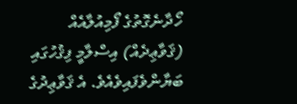ހޯދާނެގޮތުގެ ފޯމިއުލާއެއް (ޤަވާޢިދެއް) އިސްލާމީ ފިޤުހުގައި  ބަޔާންވެފައިވެއެވެ. އެ ޤަވާޢިދުގެ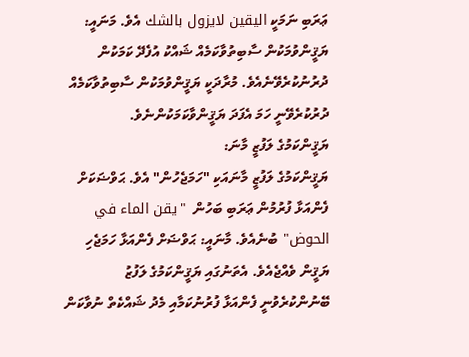ޢަރަބި ނަމަކީ اليقين لايزول بالشك އެވެ. މަނައީ: ޔަޤީންވުމަކުން ސާބިތުވާކަމެއް ޝައްކު އުފެދޭ ކަމަކުން ދުރުނުކުރެވޭނެއެވެ. މުރާދަކީ ޔަޤީންވުމަކުން ސާބިތުވާކަމެއް ދުރުކުރެވޭނީ ހަމަ އެފަދަ ޔަޤީންވާކަމަކުންނެވެ.
ޔަޤީންކަމުގެ ލަފުޒީ މާނަ:
ޔަޤީންކަމުގެ ލަފުޒީ މާނައަކި "ހަމަޖެހުން" އެވެ. ޙަވްޟަކަށް ފެންއަޅާ ފުރުމުން ޢަރަބި ބަހުން  "يقن الماء في الحوض" ބުނެއެވެ. މާނައީ: ޙަވްޟަށް ފެންއަޅާ ހަމަޖެހި ޔަޤީން ވެއްޖެއެވެ. އެތަނުގައި ޔަޤީންކަމުގެ ލަފުޒު ބޭނުންކުރެވުނީ ފެންއަޅާ ފުރުނުކަމާއި މެދު ޝައްކެތް ނުވާކަން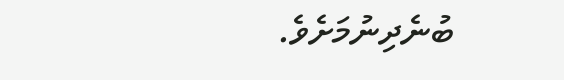ބުނެދިނުމަށެވެ.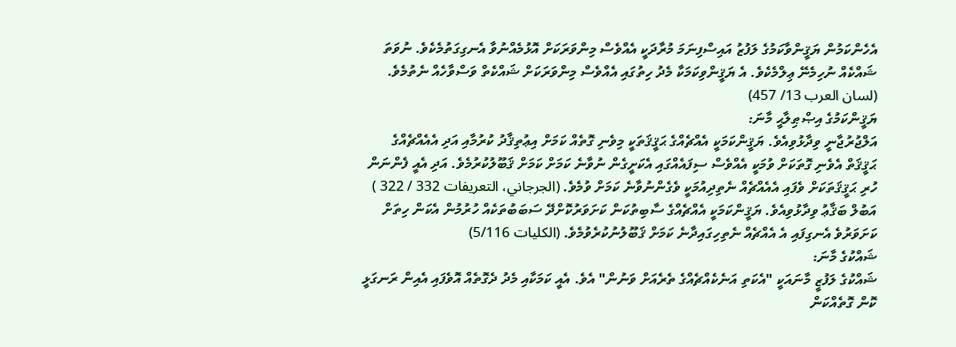އެހެންކަމުން ޔަޤީންވާކަމުގެ ލަފުޒު އައިސްފިނަމަ މުރާދަކީ އެއްވެސް މިންވަރަކަށް އޮޅުމެއްނުވާ އެނގިގަތުމެކެވެ. ނުވަތަ ޝައްކެއް ނުހިމެނޭ ޢިލްމެކެވެ. އެ ޔަޤީންވިކަމަކާ މެދު ހިތުގައި އެއްވެސް މިންވަރަކަށް ޝައްކެތް ވަސްވާހެއް ނެތުމެވެ. (لسان العرب 13/ 457)
ޔަޤީންކަމުގެ އިޞްޠިލާޙީ މާނަ:
އަލްޖުރުޖާނީ ވިދާޅުވިއެވެ. ޔަޤީންކަމަކީ އެއްޗެއްގެ ޙަޤީޤަތަކީ މިވެނި ގޮތެއް ކަމަށް އިޢުތިޤާދު ކުރުމާއި އަދި އެއެއްޗެއްގެ ޙަޤީޤަތް އެވެނި ގޮތަކަށް ވުމަކީ އެއްވެސް ސިފައެއްގައި އެކަށީގެން ނުވާނެ ކަމަށް ކަމަށް ޤަބޫލުކުރުމެވެ. އަދި އެއީ ފެންނަން ހުރި ޙަޤީޤަތަކަށް ވެފައި އެއެއްޗެއް ނެތިދިއުމަކީ ވެގެންނުވާނެ ކަމަށް ވުމެވެ. (الجرجاني، التعريفات 332 / 322 )
އަބުލް ބަޤާޢު ވިދާޅުވިއެވެ. ޔަޤީންކަމަކީ އެއްޗެއްގެ ސާބިތުކަން ކަށަވަރުކޮށްދޭ ސަބަބުތަކެއް ހުރުމުން އެކަން ހިތަށް ކަށަވަރުވެ އެނގިފައި އެ އެއްޗެއް ނެތިހިގައިދާނެ ކަމަށް ޤަބޫލުނުކުރެވުމެވެ. (الكليات 5/116)
ޝައްކުގެ މާނަ:
ޝައްކުގެ ލަފުޒީ މާނައަކީ "އެކަތި އަނެކެއްޗެއްގެ ތެރެއަށް ވަނުން" އެވެ. އެއީ ކަމަކާއި މެދު ދެގޮތެއް އޮވެފައި އެއިން ރަނގަޅީ ކޮން ގޮތެއްކަން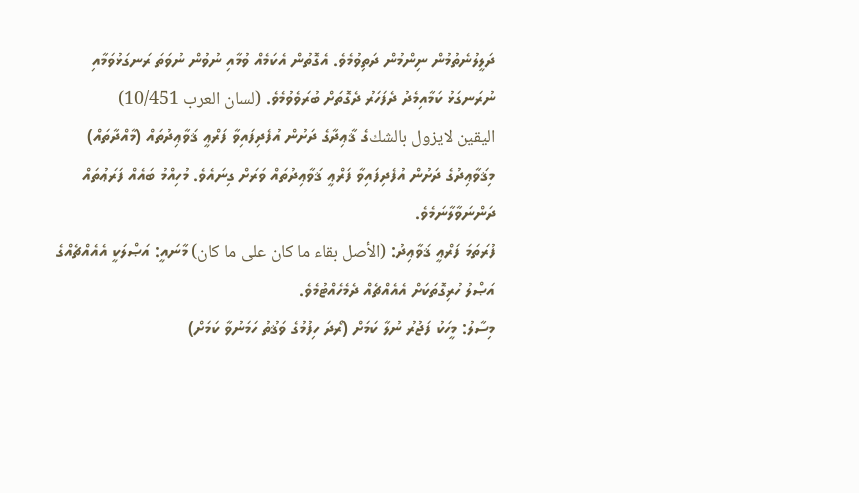ދަލީލުނެތުމުން ނިންމުން ދަތިވުމެވެ. އެގޮތުން އެކަމެއް ވުމާއި ނުވުން ނުވަތަ ރަނގަޅުވަމާއި ނުރަނގަޅު ކަމާއިމެދު ދެފަހަރު ދެގޮތަށް ބުރަވެވުމެވެ. (لسان العرب 10/451)
اليقين لايزول بالشكގެ ޤާޢިދާގެ ދަށުން އުފެދިފައިވާ ފަރްޢީ ޤަވާޢިދުތައް (މާއްދާތައް)
މިޤަވާޢިދުގެ ދަށުން އުފެދިފައިވާ ފަރްޢީ ޤަވާޢިދުތައް ވަރަށް ގިނައެވެ. މުހިއްމު ބައެއް ފަރަޢުތައް ދަންނަވާލާނަމެވެ.
ފުރަތަމަ ފަރްޢީ ޤަވާޢިދު: (الأصل بقاء ما كان على ما كان) މާނައީ: އަޞްލަކީ އެއެއްޗެއްގެ އަޞްލު ހުރިގޮތަކަށް އެއެއްޗެއް ދެމެހެއްޓުމެވެ.
މިސާލު: މީހަކު ފަޖުރު ނުލާ ކަމަށް (ރޯދަ ހިފުމުގެ ވަޤުތު ހަމަނުވާ ކަމަށް)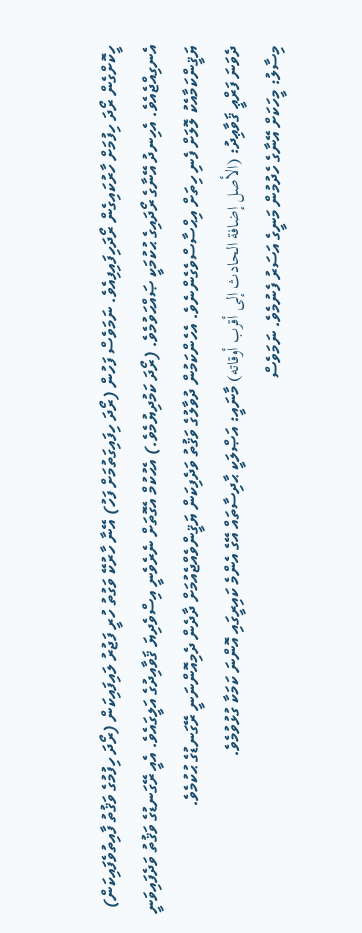ހީކޮށްގެން ރޯދަ ހިފުމަށް ހާރުކައިގެން ރޯދަހިފައިފިއެވެ. ނަމަވެސް ފަހުން (ރޯދަ ހިފައިގަތުމަށް ފަހު) އޭނާ ހާރުކޭ ވަގުތު ހުރީ ފަޖުރު ލައިފައިކަން (ރޯދަ ހިފުމުގެ ވަޤުތު ފާއިތުވެފައިކަން) އެނގިއްޖެއެވެ. އެހިނދު އޭނާގެ ރޯދައިގެ ޙުކުމަކީ ޞައްޙަވުމެވެ. (ރޯދަ ކަމުދިޔުމެވެ.) އެޙުކުމް އެގޮތަށް ނެރެވެނީ އިސްވެދިޔަ ޤަވާއިދުގެ އަލީގައެވެ. އެއީ ރޭގަނޑުގެ ވަޤުތު ވަދެފައިވަނީ ޔަޤީންކަމާއެކު ލޮލަށް ފެނި ހިތަށް އިޙްސާސްވެގެންނެވެ. އެހެންކަމުން ދުވާލުގެ ވަޤުތު ވަދެފިކަން ޔަޤީންވެއްޖެއުމަށް ދާދެން ދެމިއޮންނަނީ ރޭގަނޑުގެ ޙުކުމެވެ.
ދެވަނަ ފަރްޢީ ޤަވާޢިދު: (الأصل إضافة الحادث إلى أقرب أوقاته) މާނައީ: އަޞްލަކީ ޙާދިސާތައް އޭގެ އެންމެ ކައިރީގައި އޮންނަ ކަމަކާ ގުޅުވުމެވެ.
މިސާލު: މީހަކަށް އޭނާގެ ހެދުމުން މަނީގެ އަސަރު ފެނުމެވެ. ނަމަވެސް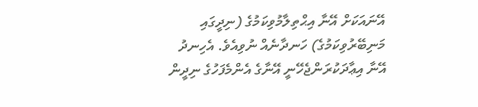އޭނައަކަށް އޭނާ އިޙްތިލާމުވިކަމުގެ (ނިދީގައި މަނިބޭރުވިކަމުގެ) ހަނދާނެއް ނުވިއެވެ. އެހިނދު އޭނާ އިޢާދަކުރަންޖެހޭނީ އޭނާގެ އެންމެފަހުގެ ނިދީން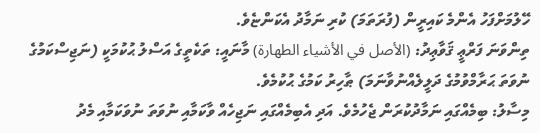ހޭލުމަށްފަހު އެންމެ ކައިރީން (ފުރަތަމަ) ކުރި ނަމާދު އެކަންޏެވެ.
ތިންވަނަ ފަރްޢީ ޤަވާޢިދު: (الأصل في الأشياء الطهارة) މާނައީ: ތަކެތީގެ އަސްލު ޙުކުމަކީ (ނަޖިސްކަމުގެ ނުވަތަ ޙަރާމްވުމުގެ ދަލީލެއްނުވާނަމަ) ޠާހިރު ކަމުގެ ޙުކުމެވެ.
މިސާލު: ބިމެއްގައި ނަމާދުކުރަން ޖެހުމެވެ. އަދި އެބިމެއްގައި ނަޖިހެއް ވާކަމާއި ނުވަތަ ނުވަކަމާއި މެދު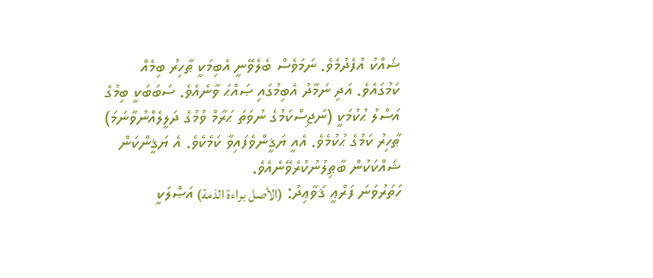ޝައްކު އުފެދުމެވެ. ނަމަވެސް ބެލެވޭނީ އެބިމަކީ ޠާހިރު ބިމެއް ކަމުގައެވެ. އަދި ނަމާދު އެބިމުގައި ޞައްޙަ ވާނެއެވެ. ސަބަބަކީ ބިމުގެ އަސްލު ޙުކުމަކީ (ނަޖިސްކަމުގެ ނުވަތަ ޙަރާމް ވުމުގެ ދަލީލެއްނުވާނަމަ) ޠާހިރު ކަމުގެ ޙުކުމެވެ. އެއީ ޔަޤީންވެފައިވާ ކަމެކެވެ. އެ ޔަޤީންކަން ޝައްކަކުން ބާޠިލުނުކުރެވޭނެއެވެ.
ހަތަރުވަނަ ފަރްޢީ ޤަވާޢިދު: (الأصل براءة الذمة) އަޞްލަކީ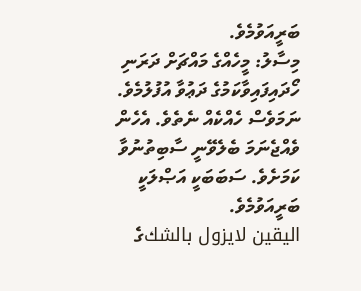ބަރީއަވުމެވެ.
މިސާލު: މީހެއްގެ މައްޗަށް ދަރަނި ހޯދައިފައިވާކަމުގެ ދަޢުވާ އުފުލުމެވެ. ނަމަވެސް ހެއްކެއް ނެތެވެ. އެހެން ވެއްޖެނަމަ ބެލެވޭނީ ސާބިތުނުވާ ކަމަށެވެ. ސަބަބަކީ އަޞްލަކީ ބަރީއަވުމެވެ.
اليقين لايزول بالشكގެ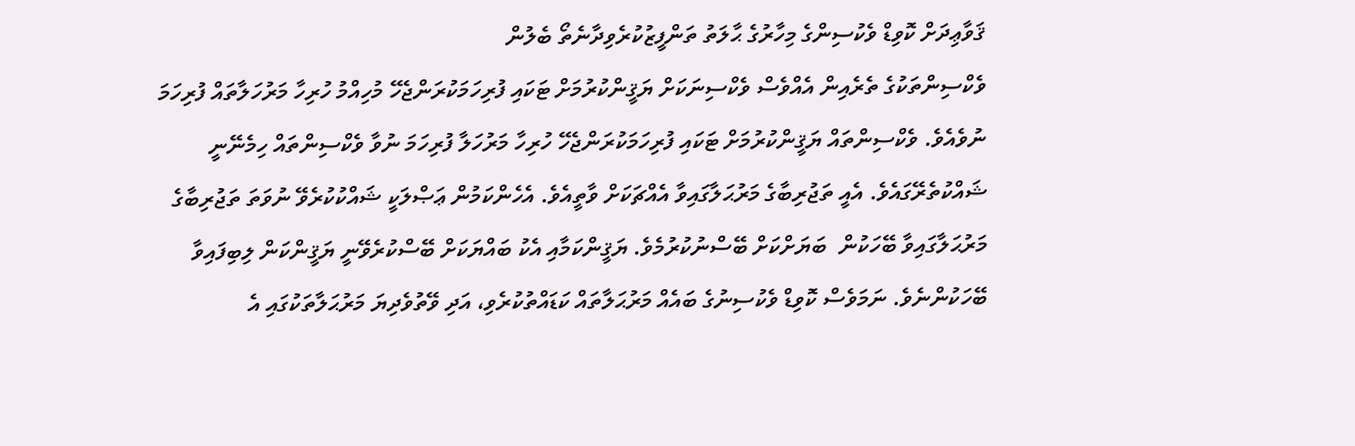ޤަވާޢިދަށް ކޮވިޑް ވެކުސިންގެ މިހާރުގެ ޙާލަތު ތަންފީޒުކުރެވިދާނެތޯ ބެލުން
ވެކްސިންތަކުގެ ތެރެއިން އެއްވެސް ވެކްސިނަކަށް ޔަޤީންކުރުމަށް ޓަކައި ފުރިހަމަކުރަންޖެހޭ މުހިއްމު ހުރިހާ މަރުހަލާތައް ފުރިހަމަ ނުވެއެވެ. ވެކްސިންތައް ޔަޤީންކުރުމަށް ޓަކައި ފުރިހަމަކުރަންޖެހޭ ހުރިހާ މަރުހަލާ ފުރިހަމަ ނުވާ ވެކްސިންތައް ހިމެނޭނީ ޝައްކުތެރޭގައެވެ. އެއީ ތަޖުރިބާގެ މަރުޙަލާގައިވާ އެއްޗަކަށް ވާތީއެވެ. އެހެންކަމުން ޢަޞްލަކީ ޝައްކުކުރެވޭ ނުވަތަ ތަޖުރިބާގެ މަރުޙަލާގައިވާ ބޭހަކުން  ބަޔަށްކަށް ބޭސްނުކުރުމެވެ. ޔަޤީންކަމާއި އެކު ބައްޔަކަށް ބޭސްކުރެވޭނީ ޔަޤީންކަން ލިބިފައިވާ ބޭހަކުންނެވެ. ނަމަވެސް ކޮވިޑް ވެކުސިނުގެ ބައެއް މަރުޙަލާތައް ކަޑައްތުކުރެވި، އަދި ވޭތުވެދިޔަ މަރުޙަލާތަކުގައި އެ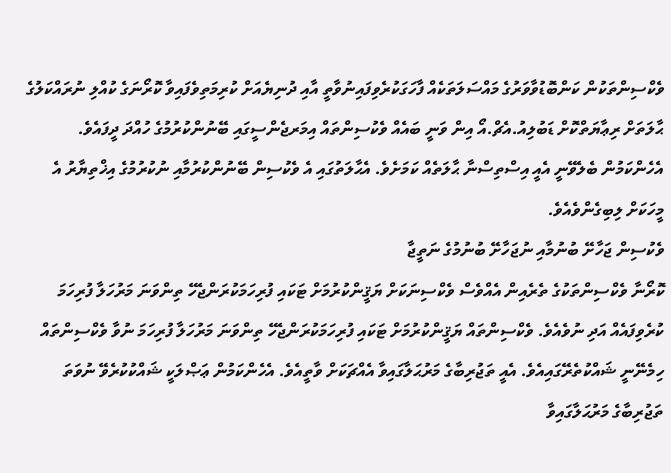ވެކްސިންތަކުން ކަންބޮޑުވާވަރުގެ މައްސަލަތަކެއް ފާހަގަކުރެވިފައިނުވާތީ އާއި ދުނިޔެއަށް ކުރިމަތިވެފައިވާ ކޮރޯނަގެ ކުއްލި ނުރައްކަލުގެ ޙާލަތަށް ރިޢާޔަތްކޮށް ޑަބުލިއު.އެޗް.އޯ އިން ވަނީ ބައެއް ވެކުސިންތައް އިމަރޖެންސީގައި ބޭނުންކުރުމުގެ ހުއްދަ ދީފައެވެ. އެހެންކަމުން ބެލެވޭނީ އެއީ އިސްތިސްނާ ޙާލަތެއް ކަމަށެވެ. އެޙާލަތުގައި އެ ވެކުސިން ބޭނުންކުރުމާއި ނުކުރުމުގެ އިޚްތިޔާރު އެ މީހަކަށް ލިބިގެންވެއެވެ.
ވެކުސިން ޖަހާށޭ ބުނުމާއި ނުޖަހާށޭ ބުނުމުގެ ނަތީޖާ
ކޮރޯނާ ވެކްސިންތަކުގެ ތެރެއިން އެއްވެސް ވެކްސިނަކަށް ޔަޤީންކުރުމަށް ޓަކައި ފުރިހަމަކުރަންޖެހޭ ތިންވަނަ މަރުހަލާ ފުރިހަމަ ކުރެވިފައެއް އަދި ނުވެއެވެ. ވެކްސިންތައް ޔަޤީންކުރުމަށް ޓަކައި ފުރިހަމަކުރަންޖެހޭ ތިންވަނަ މަރުހަލާ ފުރިހަމަ ނުވާ ވެކްސިންތައް ހިމެނޭނީ ޝައްކުތެރޭގައިއެވެ. އެއީ ތަޖުރިބާގެ މަރުޙަލާގައިވާ އެއްޗަކަށް ވާތީއެވެ. އެހެންކަމުން ޢަޞްލަކީ ޝައްކުކުރެވޭ ނުވަތަ ތަޖުރިބާގެ މަރުޙަލާގައިވާ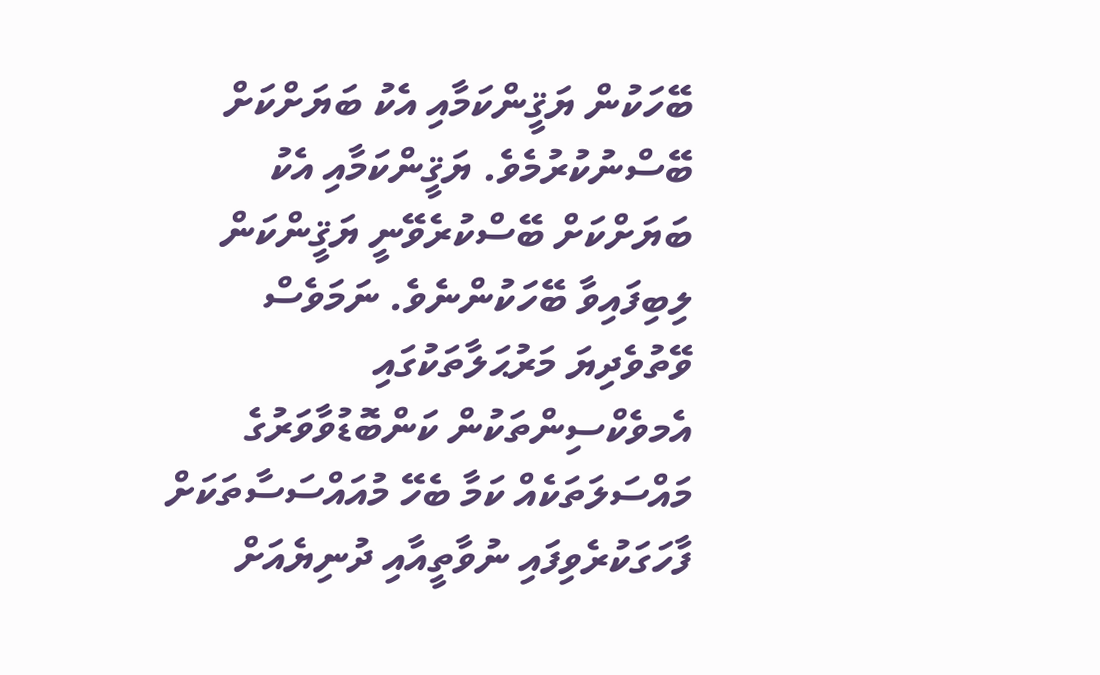ބޭހަކުން ޔަޤީންކަމާއި އެކު ބަޔަށްކަށް ބޭސްނުކުރުމެވެ. ޔަޤީންކަމާއި އެކު ބަޔަށްކަށް ބޭސްކުރެވޭނީ ޔަޤީންކަން ލިބިފައިވާ ބޭހަކުންނެވެ. ނަމަވެސް ވޭތުވެދިޔަ މަރުޙަލާތަކުގައި އެމވެކްސިންތަކުން ކަންބޮޑުވާވަރުގެ މައްސަލަތަކެއް ކަމާ ބެހޭ މުއައްސަސާތަކަށް ފާހަގަކުރެވިފައި ނުވާތީއާއި ދުނިޔެއަށް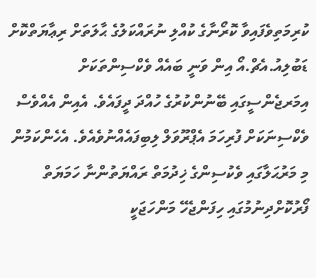ކުރިމަތިވެފައިވާ ކޮރޯނާގެ ކުއްލި ނުރައްކަލުގެ ޙާލަތަށް ރިޢާޔަތްކޮށް ޑަބުލިއު.އެޗް.އޯ އިން ވަނީ ބައެއް ވެކްސިންތަކަށް އިމަރޖެންސީގައި ބޭނުންކުރުގެ ހުއްދަ ދީފައެވެ. އެއިން އެއްވެސް ވެކްސިނަކަށް ފުރިހަމަ އެޕްރޫވަލް ލިބިފައެއްނުވެއެވެ. އެހެންކަމުން މި މަރުޙަލާގައި ވެކުސިންގެ ޚިދުމަތް ރައްޔަތުންނާ ހަމަޔަތް ފޯރުކޮށްދިނުމުގައި ހިފަންޖެހޭ މަންހަޖަކީ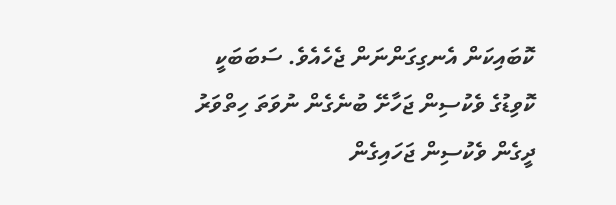ކޮބައިކަން އެނގިގަންނަން ޖެހެއެވެ. ސަބަބަކީ ކޮވިޑުގެ ވެކުސިން ޖަހާށޭ ބުނެގެން ނުވަތަ ހިތްވަރު ދީގެން ވެކުސިން ޖަހައިގެން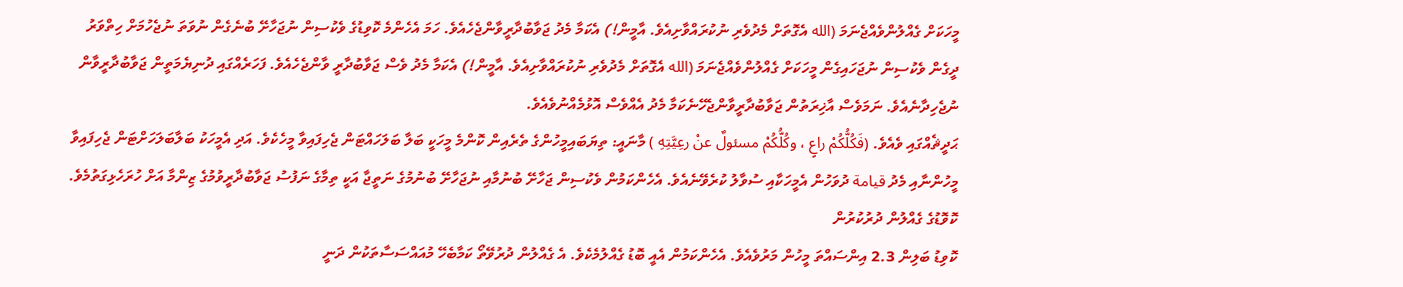މީހަކަށް ގެއްލުންވެއްޖެނަމަ (الله އެގޮތަށް މެދުވެރި ނުކުރައްވާށިއެވެ. އާމީން!) އެކަމާ މެދު ޖަވާބުދާރީވާންޖެހެއެވެ. ހަމަ އެހެންމެ ކޮވިޑުގެ ވެކުސިން ނުޖަހާށޭ ބުނެގެން ނުވަތަ ނުޖެހުމަށް ހިތްވަރު ދީގެން ވެކުސިން ނުޖަހައިގެން މީހަކަށް ގެއްލުންވެއްޖެނަމަ (الله އެގޮތަށް މެދުވެރި ނުކުރައްވާށިއެވެ. އާމީން!) އެކަމާ މެދު ވެސް ޖަވާބުދާރީ ވާންޖެހެއެވެ. ފަހަރެއްގައި ދުނިޔެމަތީން ޖަވާބުދާރީވާން ނުޖެހިދާނެއެވެ. ނަމަވެސް އާޚިރަތުން ޖަވާބުދާރީވާންޖެހޭނެކަމާ މެދު އެއްވެސް އޮޅުމެއްނުވެއެވެ.
ޙަދީޘެއްގައި ވެއެވެ. (فَكُلُّكُمْ راعٍ ، وكُلُّكُمْ مسئولٌ عنْ رعِيَّتِهِ ) މާނައީ: ތިޔަބައިމީހުންގެ ތެރެއިން ކޮންމެ މީހަކީ ބަލާ ބަލަހައްޓަން ޖެހިފައިވާ މީހެކެވެ. އަދި އެމީހަކު ބަލާބަލަހަށްޓަން ޖެހިފައިވާ މީހުންނާއި މެދު قيامة ދުވަހުން އެމީހަކާއި ސުވާލު ކުރެވޭނެއެވެ. އެހެންކަމުން ވެކުސިން ޖަހާށޭ ބުނުމާއި ނުޖަހާށޭ ބުނުމުގެ ނަތީޖާ އަކީ ތިމާގެ ނަފުސު ޖަވާބުދާރީވުމުގެ ޒިންމާ އަށް ހުރަހެޅިގަތުމެވެ.
ކޮވޮޑުގެ ގެއްލުން ދުރުކުރުން
ކޮވިޑު ބަލިން 2.3 އިންސައްތަ މީހުން މަރުވެއެވެ. އެހެންކަމުން އެއީ ބޮޑު ގެއްލުމެކެވެ. އެ ގެއްލުން ދުރުވޭތޯ ކަމާބެހޭ މުއައްސަސާތަކުން ދަނީ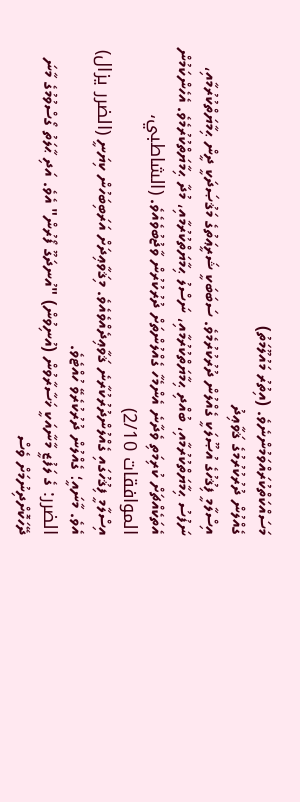މަސައްކަތްކުރައްވަމުންނެވެ. (އިތުރު މައުލޫމަތު)
ގެއްލުން ދުރުކުރުމުގެ ޤަވާޢިދު
އިސްލާމީ ފިޤުހުގެ އުޞޫލަކީ ގެއްލުން ދުރުކުރުމެވެ. ސަބަބަކީ ޝަރީޢަތުގެ މަޤުޞަދަކީ ދީން ޙިމާޔަތްކުރުމާއި، ނަފުސު ޙިމާޔަތްކުރުމާއި، ބުއްދި ޙިމާޔަތްކުރުމާއި، ނަސްލު ޙިމާޔަތްކުރުމާއި، މުދާ ޙިމާޔަތްކުރުމެވެ. އެހެންކަމުން އެތަކެއްޗަށް ކުރިމަތި ވެދާނެ އެންމެހާ ގެއްލުންތަށް ދުރުކުރުން ވާޖުބުވެއެވެ. (الشاطبي، الموافقات 2/10)
އިސްލާމީ ފިޤުހުގައި ގެއްލުންދުރުކުރާނެ ޤަވާޢިދެއްވެއެވެ. މިޤަވާޢިދަށް އަރަބިބަހުން ކިޔަނީ (الضرر يزال) އެވެ. މާނައީ؛ ގެއްލުން ދުރުކުރެވޭ ހުއްޓެވެ.
الضرر: ގެ ލަފުޒީ މާނާއަކީ ޚަސާރާވުން (އުނިވުން) "އުނދަގޫ ފޯރުން" އެވެ. އަދި ޙާލަތު ގޯސްވުމުގެ މާނަ ދޭހަކޮށްދިނުމަށް ވެސް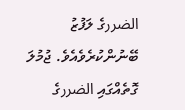الضررގެ ލަފުޒު ބޭނުންކުރެވެއެވެ. ޖުމުލަ ގޮތެއްގައި الضررގެ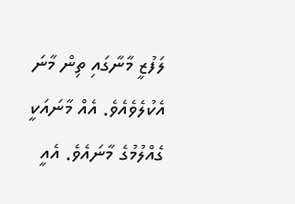ލަފުޒީ މާނާގައި ތިން މާނަ އެކުލެވެއެވެ. އެއް މާނައަކީ ގެއްލުމުގެ މާނައެވެ. އެއީ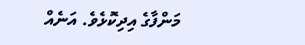މަންފާގެ އިދިކޮޅެވެ. އަނެއް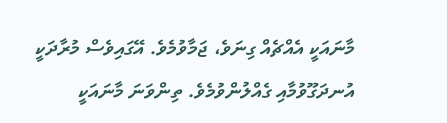މާނައަކީ އެއްޗެއް ގިނަވެ، ޖަމާވުމެވެ. އޭގައިވެސް މުރާދަކީ އުނދަގޫވުމާއި ގެއްލުންވުމެވެ. ތިންވަނަ މާނައަކީ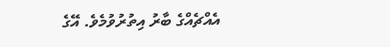އެއްޗެއްގެ ބާރު އިތުރުވުމެވެ. އޭގެ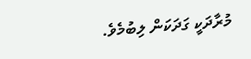މުރާދަކީ ގަދަކަން ލިބުމެވެ.